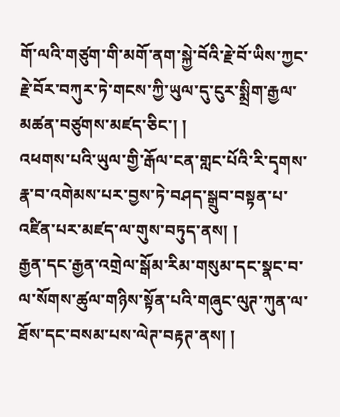གོ་ལའི་གཙུག་གི་མགོ་ནག་སྐྱེ་བོའི་རྗེ་བོ་ཡིས་ཀྱང་རྗེ་བོར་བཀུར་ཏེ་གངས་ཀྱི་ཡུལ་དུ་ངུར་སྨྲིག་རྒྱལ་མཚན་བཙུགས་མཛད་ཅིང་། །
འཕགས་པའི་ཡུལ་གྱི་རྒོལ་ངན་གླང་པོའི་རི་དྭགས་རྣ་བ་འགེམས་པར་བྱས་ཏེ་བཤད་སྒྲུབ་བསྟན་པ་འཛིན་པར་མཛད་ལ་གུས་བཏུད་ནས། །
རྒྱན་དང་རྒྱན་འགྲེལ་སྒོམ་རིམ་གསུམ་དང་སྣང་བ་ལ་སོགས་ཚུལ་གཉིས་སྟོན་པའི་གཞུང་ལུཊ་ཀུན་ལ་ཐོས་དང་བསམ་པས་ལེཊ་བརྟཊ་ནས། །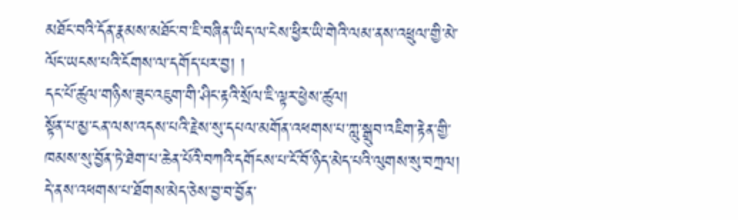མཐོང་བའི་དོན་རྣམས་མཐོང་བ་ཇི་བཞིན་ཡིད་ལ་ངེས་ཕྱིར་ཡི་གེའི་ལམ་ནས་འཕྲུལ་གྱི་མེ་ལོང་ཡངས་པའི་ངོགས་ལ་དགོད་པར་བྱ། །
དང་པོ་ཚུལ་གཉིས་ཟུང་འཇུག་གི་ཤིང་རྟའི་སྲོལ་ཇི་ལྟར་ཕྱེས་ཚུལ།
སྟོན་པ་མྱ་ངན་ལས་འདས་པའི་རྗེས་སུ་དཔལ་མགོན་འཕགས་པ་ཀླུ་སྒྲུབ་འཇིག་རྟེན་གྱི་ཁམས་སུ་བྱོན་ཏེ་ཐེག་པ་ཆེན་པོའི་བཀའི་དགོངས་པ་ངོ་བོ་ཉིད་མེད་པའི་ལུགས་སུ་བཀྲལ། དེ་ནས་འཕགས་པ་ཐོགས་མེད་ཅེས་བྱ་བ་བྱོན་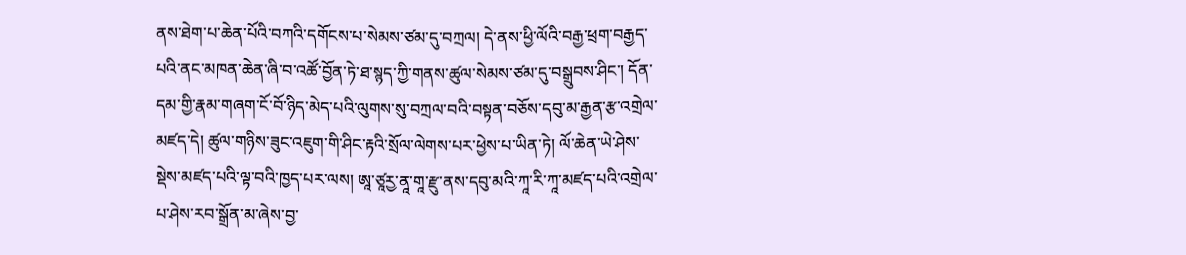ནས་ཐེག་པ་ཆེན་པོའི་བཀའི་དགོངས་པ་སེམས་ཙམ་དུ་བཀྲལ། དེ་ནས་ཕྱི་ལོའི་བརྒྱ་ཕྲག་བརྒྱད་པའི་ནང་མཁན་ཆེན་ཞི་བ་འཚོ་བྱོན་ཏེ་ཐ་སྙད་ཀྱི་གནས་ཚུལ་སེམས་ཙམ་དུ་བསྒྲུབས་ཤིང་། དོན་དམ་གྱི་རྣམ་གཞག་ངོ་བོ་ཉིད་མེད་པའི་ལུགས་སུ་བཀྲལ་བའི་བསྟན་བཅོས་དབུ་མ་རྒྱན་རྩ་འགྲེལ་མཛད་དེ། ཚུལ་གཉིས་ཟུང་འཇུག་གི་ཤིང་རྟའི་སྲོལ་ལེགས་པར་ཕྱེས་པ་ཡིན་ཏེ། ལོ་ཆེན་ཡེ་ཤེས་སྡེས་མཛད་པའི་ལྟ་བའི་ཁྱད་པར་ལས། ཨཱ་ཙཱརྱ་ནཱ་གཱ་རྫུ་ནས་དབུ་མའི་ཀཱ་རི་ཀཱ་མཛད་པའི་འགྲེལ་པ་ཤེས་རབ་སྒྲོན་མ་ཞེས་བྱ་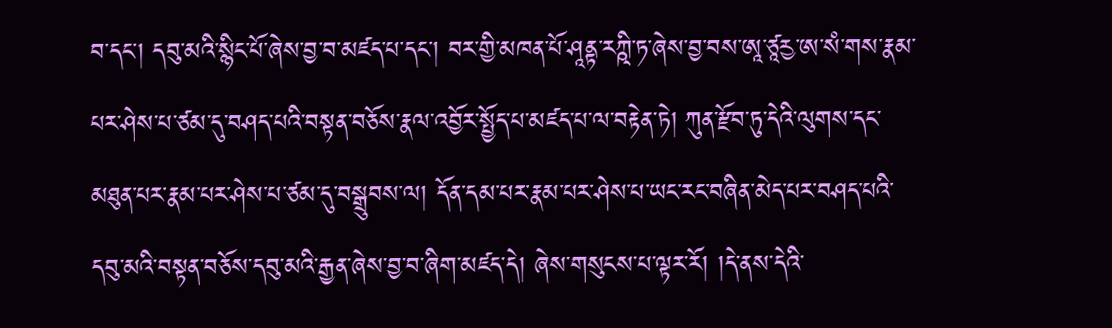བ་དང་། དབུ་མའི་སྙིང་པོ་ཞེས་བྱ་བ་མཛད་པ་དང་། བར་གྱི་མཁན་པོ་ཤཱནྟ་རཀྵི་ཏ་ཞེས་བྱ་བས་ཨཱ་ཙཱརྱ་ཨ་སཾ་གས་རྣམ་པར་ཤེས་པ་ཙམ་དུ་བཤད་པའི་བསྟན་བཅོས་རྣལ་འབྱོར་སྤྱོད་པ་མཛད་པ་ལ་བརྟེན་ཏེ། ཀུན་རྫོབ་ཏུ་དེའི་ལུགས་དང་མཐུན་པར་རྣམ་པར་ཤེས་པ་ཙམ་དུ་བསྒྲུབས་ལ། དོན་དམ་པར་རྣམ་པར་ཤེས་པ་ཡང་རང་བཞིན་མེད་པར་བཤད་པའི་དབུ་མའི་བསྟན་བཅོས་དབུ་མའི་རྒྱན་ཞེས་བྱ་བ་ཞིག་མཛད་དེ། ཞེས་གསུངས་པ་ལྟར་རོ། །དེ་ནས་དེའི་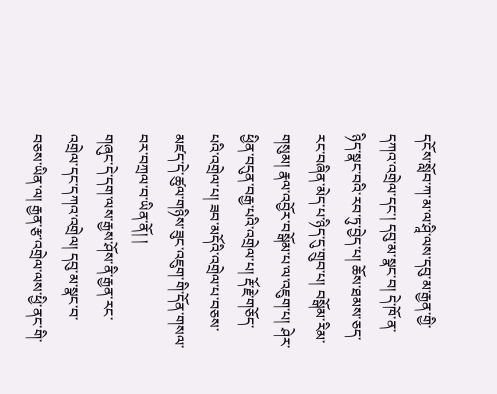དངོས་སློབ་ཀ་མ་ལ་ཤཱི་ལས་དབུ་མ་རྒྱན་གྱི་དཀའ་འགྲེལ་དང་། དབུ་མ་སྣང་བ། དེ་ཁོ་ན་ཉིད་སྣང་བའི་རབ་ཏུ་བྱེད་པ། ཆོས་ཐམས་ཅད་རང་བཞིན་མེད་པ་ཉིད་དུ་གྲུབ་པ། བསྒོམ་རིམ་གསུམ། རྣལ་འབྱོར་བསྒོམ་པ་ལ་འཇུག་པ། ཤེར་ཕྱིན་བདུན་བརྒྱ་པའི་འགྲེལ་པ། རྡོ་རྗེ་གཅོད་པའི་འགྲེལ་པ། ཟབ་མདོའི་འགྲེལ་པ་བཅས་མཛད་དེ་ཚུལ་གཉིས་ཟུང་འཇུག་གི་དོན་གསལ་བར་བཀྲལ་བ་ཡིན་ནོ། །
གཞུང་དེ་དག་ལས་རྒྱས་ཤོས་ནི་རྒྱན་རང་འགྲེལ་དང་དཀའ་འགྲེལ། དབུ་མ་སྣང་བ་བཅས་ཡིན་ལ། རྒྱན་རྩ་འགྲེལ་ལས་ཕྱི་ནང་གི་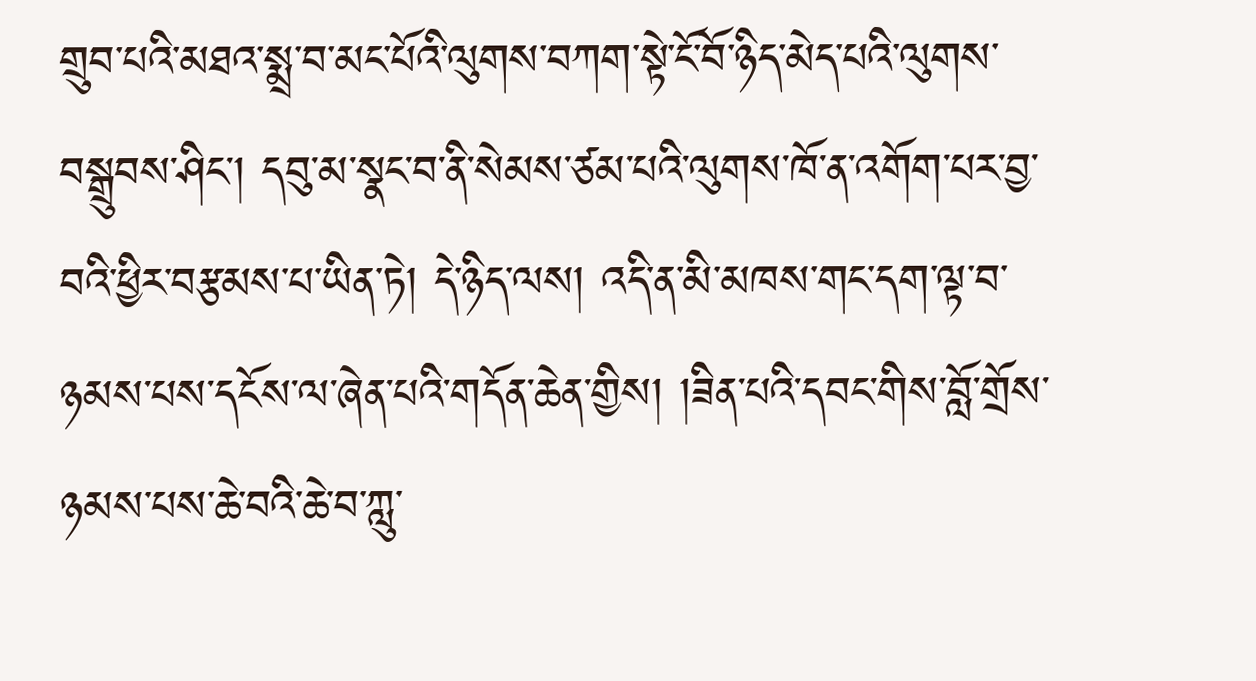གྲུབ་པའི་མཐའ་སྨྲ་བ་མང་པོའི་ལུགས་བཀག་སྟེ་ངོ་བོ་ཉིད་མེད་པའི་ལུགས་བསྒྲུབས་ཤིང་། དབུ་མ་སྣང་བ་ནི་སེམས་ཙམ་པའི་ལུགས་ཁོ་ན་འགོག་པར་བྱ་བའི་ཕྱིར་བརྩམས་པ་ཡིན་ཏེ། དེ་ཉིད་ལས། འདི་ན་མི་མཁས་གང་དག་ལྟ་བ་ཉམས་པས་དངོས་ལ་ཞེན་པའི་གདོན་ཆེན་གྱིས། །ཟིན་པའི་དབང་གིས་བློ་གྲོས་ཉམས་པས་ཆེ་བའི་ཆེ་བ་ཀླུ་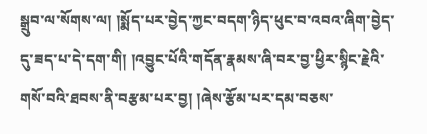སྒྲུབ་ལ་སོགས་ལ། །སྨོད་པར་བྱེད་ཀྱང་བདག་ཉིད་ཕུང་བ་འབའ་ཞིག་བྱེད་དུ་ཟད་པ་དེ་དག་གི། །འབྱུང་པོའི་གདོན་རྣམས་ཞི་བར་བྱ་ཕྱིར་སྙིང་རྗེའི་གསོ་བའི་ཐབས་ནི་བརྩམ་པར་བྱ། །ཞེས་རྩོམ་པར་དམ་བཅས་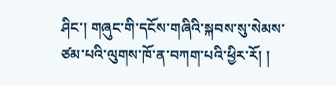ཤིང་། གཞུང་གི་དངོས་གཞིའི་སྐབས་སུ་སེམས་ཙམ་པའི་ལུགས་ཁོ་ན་བཀག་པའི་ཕྱིར་རོ། །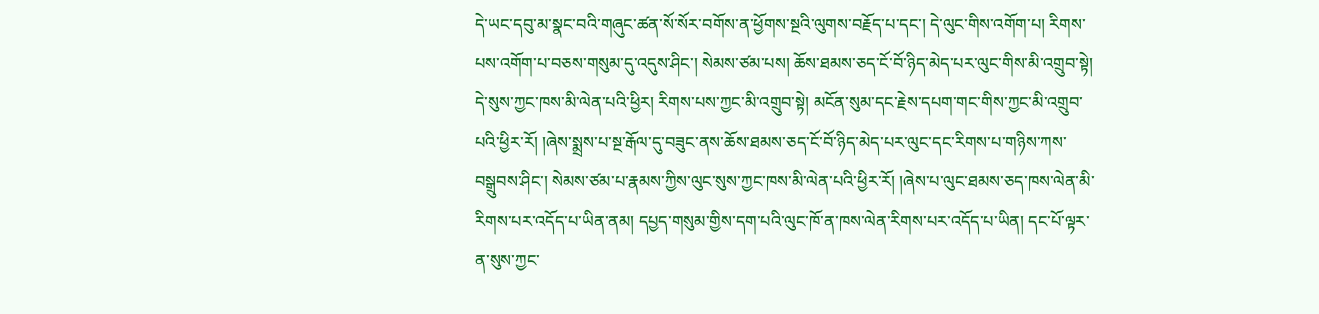དེ་ཡང་དབུ་མ་སྣང་བའི་གཞུང་ཚན་སོ་སོར་བགོས་ན་ཕྱོགས་སྔའི་ལུགས་བརྗོད་པ་དང་། དེ་ལུང་གིས་འགོག་པ། རིགས་པས་འགོག་པ་བཅས་གསུམ་དུ་འདུས་ཤིང་། སེམས་ཙམ་པས། ཆོས་ཐམས་ཅད་ངོ་བོ་ཉིད་མེད་པར་ལུང་གིས་མི་འགྲུབ་སྟེ། དེ་སུས་ཀྱང་ཁས་མི་ལེན་པའི་ཕྱིར། རིགས་པས་ཀྱང་མི་འགྲུབ་སྟེ། མངོན་སུམ་དང་རྗེས་དཔག་གང་གིས་ཀྱང་མི་འགྲུབ་པའི་ཕྱིར་རོ། །ཞེས་སྨྲས་པ་སྔ་རྒོལ་དུ་བཟུང་ནས་ཆོས་ཐམས་ཅད་ངོ་བོ་ཉིད་མེད་པར་ལུང་དང་རིགས་པ་གཉིས་ཀས་བསྒྲུབས་ཤིང་། སེམས་ཙམ་པ་རྣམས་ཀྱིས་ལུང་སུས་ཀྱང་ཁས་མི་ལེན་པའི་ཕྱིར་རོ། །ཞེས་པ་ལུང་ཐམས་ཅད་ཁས་ལེན་མི་རིགས་པར་འདོད་པ་ཡིན་ནམ། དཔྱད་གསུམ་གྱིས་དག་པའི་ལུང་ཁོ་ན་ཁས་ལེན་རིགས་པར་འདོད་པ་ཡིན། དང་པོ་ལྟར་ན་སུས་ཀྱང་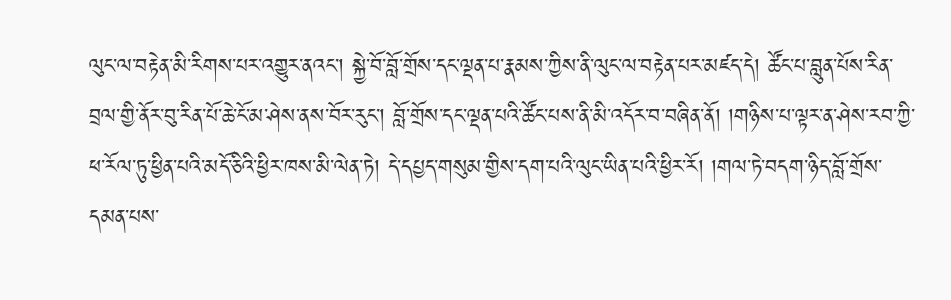ལུང་ལ་བརྟེན་མི་རིགས་པར་འགྱུར་ནའང་། སྐྱེ་བོ་བློ་གྲོས་དང་ལྡན་པ་རྣམས་ཀྱིས་ནི་ལུང་ལ་བརྟེན་པར་མཛད་དེ། ཚོང་པ་བླུན་པོས་རིན་བྲལ་གྱི་ནོར་བུ་རིན་པོ་ཆེ་ངོ་མ་ཤེས་ནས་བོར་རུང་། བློ་གྲོས་དང་ལྡན་པའི་ཚོང་པས་ནི་མི་འདོར་བ་བཞིན་ནོ། །གཉིས་པ་ལྟར་ན་ཤེས་རབ་ཀྱི་ཕ་རོལ་ཏུ་ཕྱིན་པའི་མདོ་ཅིའི་ཕྱིར་ཁས་མི་ལེན་ཏེ། དེ་དཔྱད་གསུམ་གྱིས་དག་པའི་ལུང་ཡིན་པའི་ཕྱིར་རོ། །གལ་ཏེ་བདག་ཉིད་བློ་གྲོས་དམན་པས་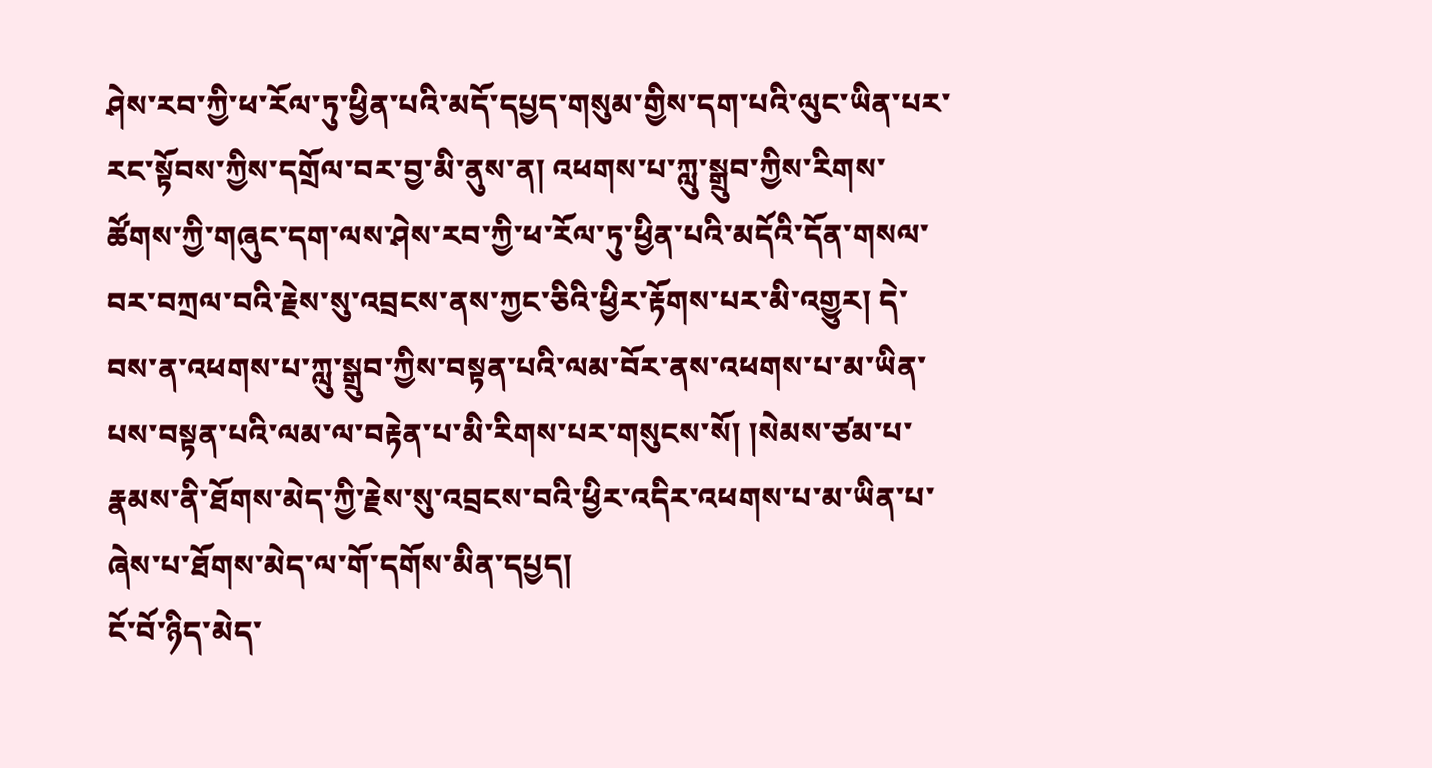ཤེས་རབ་ཀྱི་ཕ་རོལ་ཏུ་ཕྱིན་པའི་མདོ་དཔྱད་གསུམ་གྱིས་དག་པའི་ལུང་ཡིན་པར་རང་སྟོབས་ཀྱིས་དགྲོལ་བར་བྱ་མི་ནུས་ན། འཕགས་པ་ཀླུ་སྒྲུབ་ཀྱིས་རིགས་ཚོགས་ཀྱི་གཞུང་དག་ལས་ཤེས་རབ་ཀྱི་ཕ་རོལ་ཏུ་ཕྱིན་པའི་མདོའི་དོན་གསལ་བར་བཀྲལ་བའི་རྗེས་སུ་འབྲངས་ནས་ཀྱང་ཅིའི་ཕྱིར་རྟོགས་པར་མི་འགྱུར། དེ་བས་ན་འཕགས་པ་ཀླུ་སྒྲུབ་ཀྱིས་བསྟན་པའི་ལམ་བོར་ནས་འཕགས་པ་མ་ཡིན་པས་བསྟན་པའི་ལམ་ལ་བརྟེན་པ་མི་རིགས་པར་གསུངས་སོ། །སེམས་ཙམ་པ་རྣམས་ནི་ཐོགས་མེད་ཀྱི་རྗེས་སུ་འབྲངས་བའི་ཕྱིར་འདིར་འཕགས་པ་མ་ཡིན་པ་ཞེས་པ་ཐོགས་མེད་ལ་གོ་དགོས་མིན་དཔྱད།
ངོ་བོ་ཉིད་མེད་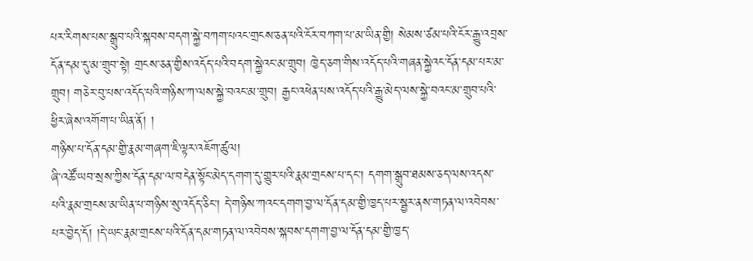པར་རིགས་པས་སྒྲུབ་པའི་སྐབས་བདག་སྐྱེ་བཀག་པའང་གྲངས་ཅན་པའི་ངོར་བཀག་པ་མ་ཡིན་གྱི། སེམས་ཙམ་པའི་ངོར་རྒྱུ་འབྲས་དོན་དམ་དུ་མ་གྲུབ་སྟེ། གྲངས་ཅན་གྱིས་འདོད་པའི་བདག་སྐྱེའང་མ་གྲུབ། ཁྱེད་ཅག་གིས་འདོད་པའི་གཞན་སྐྱེའང་དོན་དམ་པར་མ་གྲུབ། གཅེར་བུ་པས་འདོད་པའི་གཉིས་ཀ་ལས་སྐྱེ་བའང་མ་གྲུབ། རྒྱང་འཕེན་པས་འདོད་པའི་རྒྱུ་མེད་ལས་སྐྱེ་བའང་མ་གྲུབ་པའི་ཕྱིར་ཞེས་འགོག་པ་ཡིན་ནོ། །
གཉིས་པ་དོན་དམ་གྱི་རྣམ་གཞག་ཇི་ལྟར་འཇོག་ཚུལ།
ཞི་འཚོ་ཡབ་སྲས་ཀྱིས་དོན་དམ་ལ་བདེན་སྟོང་མེད་དགག་དུ་གྱུར་པའི་རྣམ་གྲངས་པ་དང་། དགག་སྒྲུབ་ཐམས་ཅད་ལས་འདས་པའི་རྣམ་གྲངས་མ་ཡིན་པ་གཉིས་སུ་འདོད་ཅིང་། དེ་གཉིས་ཀའང་དགག་བྱ་ལ་དོན་དམ་གྱི་ཁྱད་པར་སྦྱར་ནས་གཏན་ལ་འབེབས་པར་བྱེད་དོ། །དེ་ཡང་རྣམ་གྲངས་པའི་དོན་དམ་གཏན་ལ་འབེབས་སྐབས་དགག་བྱ་ལ་དོན་དམ་གྱི་ཁྱད་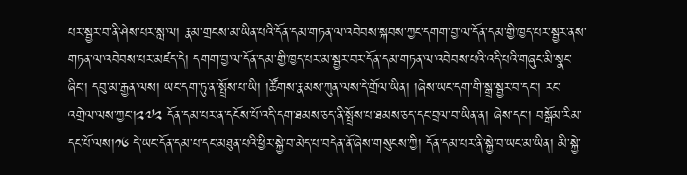པར་སྦྱར་བ་ནི་ཤེས་པར་སླ་ལ། རྣམ་གྲངས་མ་ཡིན་པའི་དོན་དམ་གཏན་ལ་འབེབས་སྐབས་ཀྱང་དགག་བྱ་ལ་དོན་དམ་གྱི་ཁྱད་པར་སྦྱར་ནས་གཏན་ལ་འབེབས་པར་མཛད་དེ། དགག་བྱ་ལ་དོན་དམ་གྱི་ཁྱད་པར་མ་སྦྱར་བར་དོན་དམ་གཏན་ལ་འབེབས་པའི་འདི་པའི་གཞུང་མི་སྣང་ཞིང་། དབུ་མ་རྒྱན་ལས། ཡང་དག་ཏུ་ན་སྤྲོས་པ་ཡི། །ཚོགས་རྣམས་ཀུན་ལས་དེ་གྲོལ་ཡིན། །ཞེས་ཡང་དག་གི་སྒྲ་སྦྱར་བ་དང་། རང་འགྲེལ་ལས་ཀྱང་།༢༧༢ དོན་དམ་པར་ན་དངོས་པོ་འདི་དག་ཐམས་ཅད་ནི་སྤྲོས་པ་ཐམས་ཅད་དང་བྲལ་བ་ཡིན་ན། ཞེས་དང་། བསྒོམ་རིམ་དང་པོ་ལས།༡༦ དེ་ཡང་དོན་དམ་པ་དང་མཐུན་པའི་ཕྱིར་སྐྱེ་བ་མེད་པ་བདེན་ནོ་ཞེས་གསུངས་ཀྱི། དོན་དམ་པར་ནི་སྐྱེ་བ་ཡང་མ་ཡིན། མི་སྐྱེ་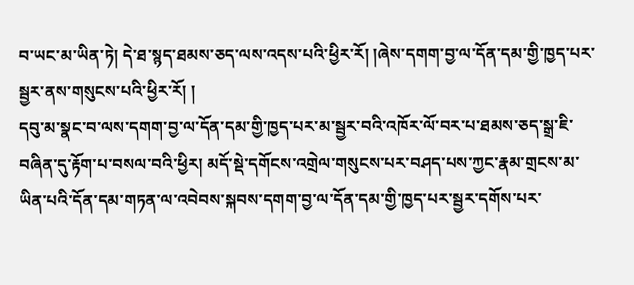བ་ཡང་མ་ཡིན་ཏེ། དེ་ཐ་སྙད་ཐམས་ཅད་ལས་འདས་པའི་ཕྱིར་རོ། །ཞེས་དགག་བྱ་ལ་དོན་དམ་གྱི་ཁྱད་པར་སྦྱར་ནས་གསུངས་པའི་ཕྱིར་རོ། །
དབུ་མ་སྣང་བ་ལས་དགག་བྱ་ལ་དོན་དམ་གྱི་ཁྱད་པར་མ་སྦྱར་བའི་འཁོར་ལོ་བར་པ་ཐམས་ཅད་སྒྲ་ཇི་བཞིན་དུ་རྟོག་པ་བསལ་བའི་ཕྱིར། མདོ་སྡེ་དགོངས་འགྲེལ་གསུངས་པར་བཤད་པས་ཀྱང་རྣམ་གྲངས་མ་ཡིན་པའི་དོན་དམ་གཏན་ལ་འབེབས་སྐབས་དགག་བྱ་ལ་དོན་དམ་གྱི་ཁྱད་པར་སྦྱར་དགོས་པར་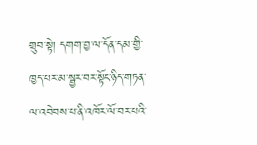གྲུབ་སྟེ། དགག་བྱ་ལ་དོན་དམ་གྱི་ཁྱད་པར་མ་སྦྱར་བར་སྟོང་ཉིད་གཏན་ལ་འབེབས་པ་ནི་འཁོར་ལོ་བར་པའི་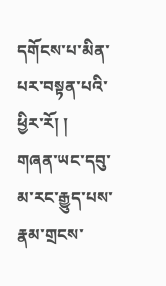དགོངས་པ་མིན་པར་བསྟན་པའི་ཕྱིར་རོ། །
གཞན་ཡང་དབུ་མ་རང་རྒྱུད་པས་རྣམ་གྲངས་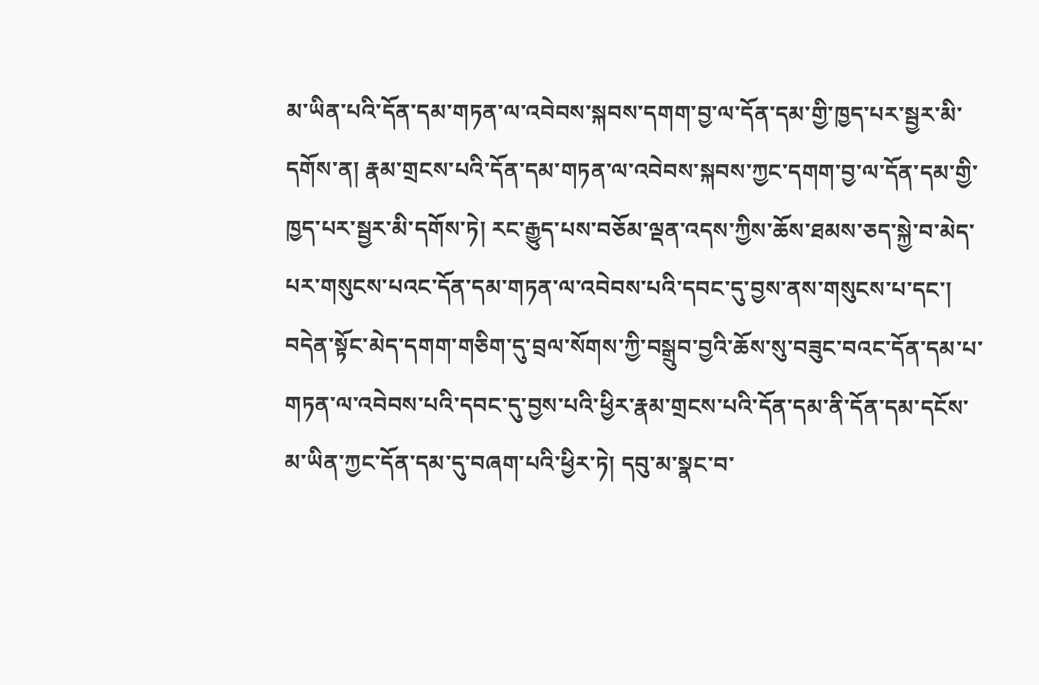མ་ཡིན་པའི་དོན་དམ་གཏན་ལ་འབེབས་སྐབས་དགག་བྱ་ལ་དོན་དམ་གྱི་ཁྱད་པར་སྦྱར་མི་དགོས་ན། རྣམ་གྲངས་པའི་དོན་དམ་གཏན་ལ་འབེབས་སྐབས་ཀྱང་དགག་བྱ་ལ་དོན་དམ་གྱི་ཁྱད་པར་སྦྱར་མི་དགོས་ཏེ། རང་རྒྱུད་པས་བཅོམ་ལྡན་འདས་ཀྱིས་ཆོས་ཐམས་ཅད་སྐྱེ་བ་མེད་པར་གསུངས་པའང་དོན་དམ་གཏན་ལ་འབེབས་པའི་དབང་དུ་བྱས་ནས་གསུངས་པ་དང་། བདེན་སྟོང་མེད་དགག་གཅིག་དུ་བྲལ་སོགས་ཀྱི་བསྒྲུབ་བྱའི་ཆོས་སུ་བཟུང་བའང་དོན་དམ་པ་གཏན་ལ་འབེབས་པའི་དབང་དུ་བྱས་པའི་ཕྱིར་རྣམ་གྲངས་པའི་དོན་དམ་ནི་དོན་དམ་དངོས་མ་ཡིན་ཀྱང་དོན་དམ་དུ་བཞག་པའི་ཕྱིར་ཏེ། དབུ་མ་སྣང་བ་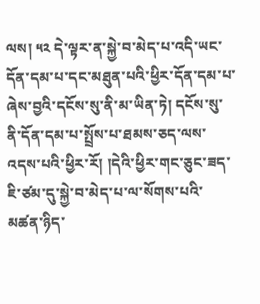ལས། ༥༢ དེ་ལྟར་ན་སྐྱེ་བ་མེད་པ་འདི་ཡང་དོན་དམ་པ་དང་མཐུན་པའི་ཕྱིར་དོན་དམ་པ་ཞེས་བྱའི་དངོས་སུ་ནི་མ་ཡིན་ཏེ། དངོས་སུ་ནི་དོན་དམ་པ་སྤྲོས་པ་ཐམས་ཅད་ལས་འདས་པའི་ཕྱིར་རོ། །དེའི་ཕྱིར་གང་ཅུང་ཟད་ཇི་ཙམ་དུ་སྐྱེ་བ་མེད་པ་ལ་སོགས་པའི་མཚན་ཉིད་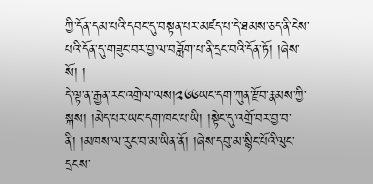ཀྱི་དོན་དམ་པའི་དབང་དུ་བསྟན་པར་མཛད་པ་དེ་ཐམས་ཅད་ནི་ངེས་པའི་དོན་དུ་གཟུང་བར་བྱ་ལ་བཟློག་པ་ནི་དྲང་བའི་དོན་ཏོ། །ཞེས་སོ། །
དེ་ལྟ་ན་རྒྱན་རང་འགྲེལ་ལས།༢༦༦ཡང་དག་ཀུན་རྫོབ་རྣམས་ཀྱི་སྐས། །མེད་པར་ཡང་དག་ཁང་པ་ཡི། །སྟེང་དུ་འགྲོ་བར་བྱ་བ་ནི། །མཁས་ལ་རུང་བ་མ་ཡིན་ནོ། །ཞེས་དབུ་མ་སྙིང་པོའི་ལུང་དྲངས་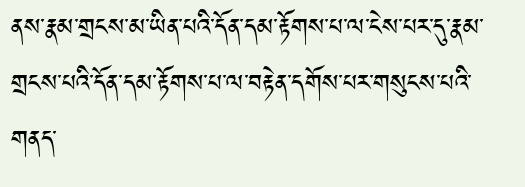ནས་རྣམ་གྲངས་མ་ཡིན་པའི་དོན་དམ་རྟོགས་པ་ལ་ངེས་པར་དུ་རྣམ་གྲངས་པའི་དོན་དམ་རྟོགས་པ་ལ་བརྟེན་དགོས་པར་གསུངས་པའི་གནད་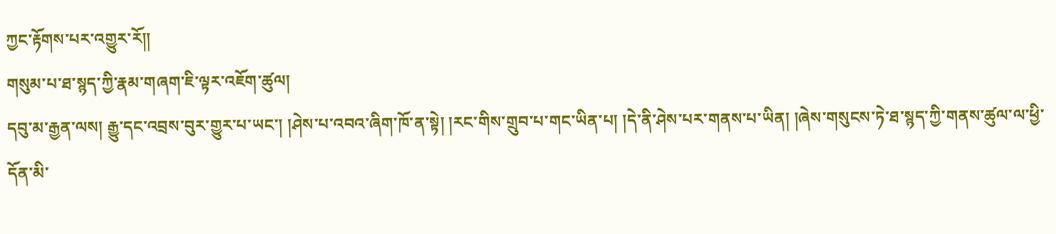ཀྱང་རྟོགས་པར་འགྱུར་རོ།།
གསུམ་པ་ཐ་སྙད་ཀྱི་རྣམ་གཞག་ཇི་ལྟར་འཇོག་ཚུལ།
དབུ་མ་རྒྱན་ལས། རྒྱུ་དང་འབྲས་བུར་གྱུར་པ་ཡང་། །ཤེས་པ་འབའ་ཞིག་ཁོ་ན་སྟེ། །རང་གིས་གྲུབ་པ་གང་ཡིན་པ། །དེ་ནི་ཤེས་པར་གནས་པ་ཡིན། །ཞེས་གསུངས་ཏེ་ཐ་སྙད་ཀྱི་གནས་ཚུལ་ལ་ཕྱི་དོན་མི་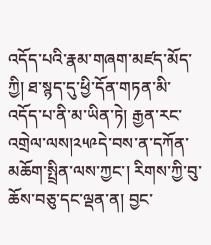འདོད་པའི་རྣམ་གཞག་མཛད་མོད་ཀྱི། ཐ་སྙད་དུ་ཕྱི་དོན་གཏན་མི་འདོད་པ་ནི་མ་ཡིན་ཏེ། རྒྱན་རང་འགྲེལ་ལས།༢༥༩དེ་བས་ན་དཀོན་མཆོག་སྤྲིན་ལས་ཀྱང་། རིགས་ཀྱི་བུ་ཆོས་བཅུ་དང་ལྡན་ན། བྱང་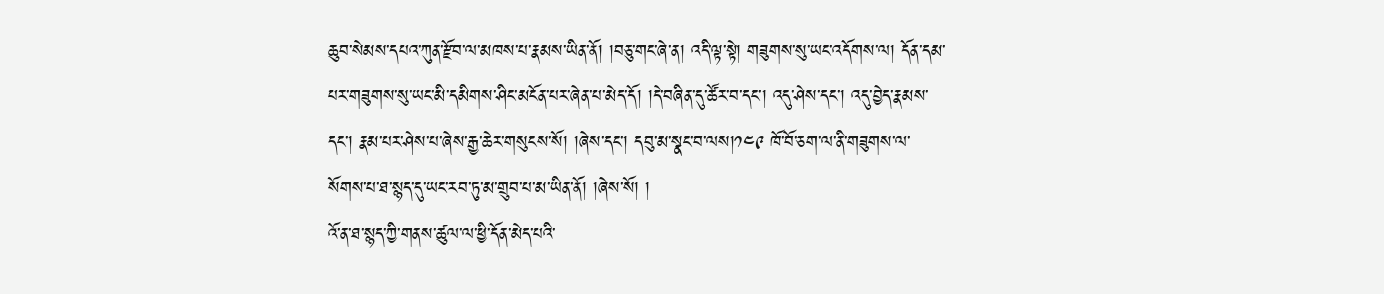ཆུབ་སེམས་དཔའ་ཀུན་རྫོབ་ལ་མཁས་པ་རྣམས་ཡིན་ནོ། །བཅུ་གང་ཞེ་ན། འདི་ལྟ་སྟེ། གཟུགས་སུ་ཡང་འདོགས་ལ། དོན་དམ་པར་གཟུགས་སུ་ཡང་མི་དམིགས་ཤིང་མངོན་པར་ཞེན་པ་མེད་དོ། །དེ་བཞིན་དུ་ཚོར་བ་དང་། འདུ་ཤེས་དང་། འདུ་བྱེད་རྣམས་དང་། རྣམ་པར་ཤེས་པ་ཞེས་རྒྱ་ཆེར་གསུངས་སོ། །ཞེས་དང་། དབུ་མ་སྣང་བ་ལས།༡༤༩ ཁོ་བོ་ཅག་ལ་ནི་གཟུགས་ལ་སོགས་པ་ཐ་སྙད་དུ་ཡང་རབ་ཏུ་མ་གྲུབ་པ་མ་ཡིན་ནོ། །ཞེས་སོ། །
འོ་ན་ཐ་སྙད་ཀྱི་གནས་ཚུལ་ལ་ཕྱི་དོན་མེད་པའི་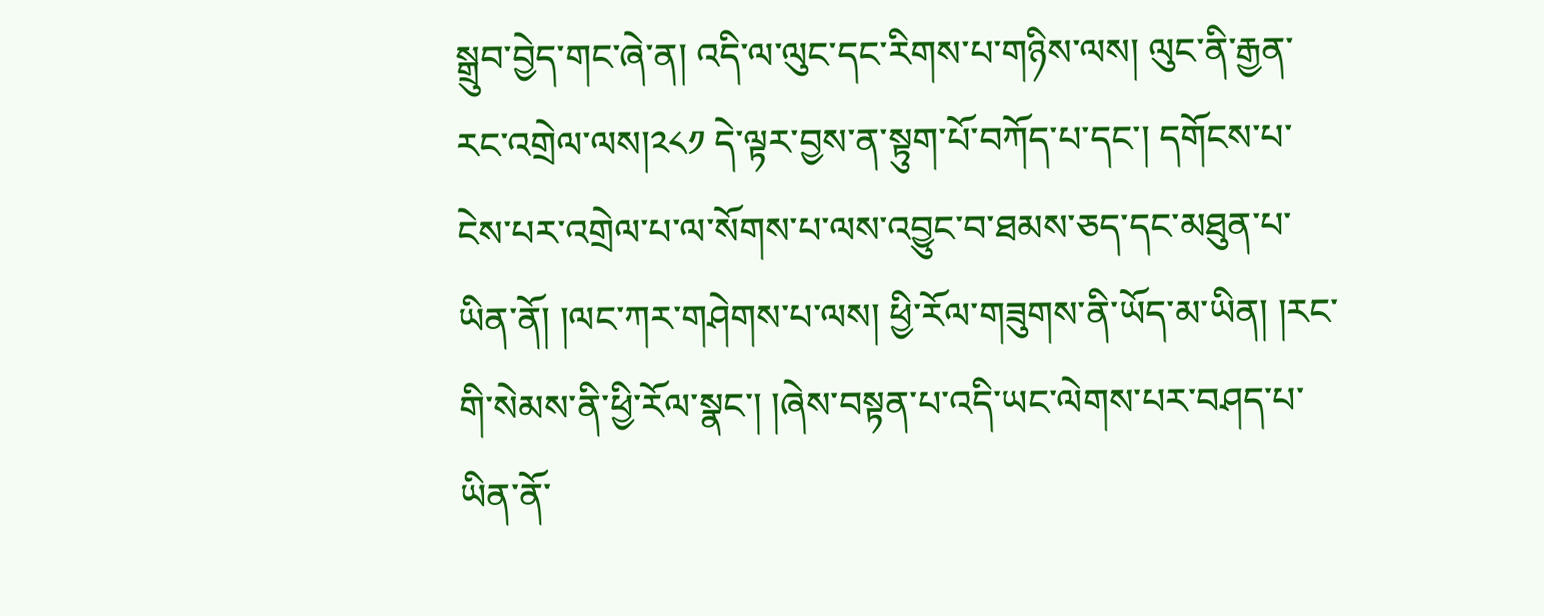སྒྲུབ་བྱེད་གང་ཞེ་ན། འདི་ལ་ལུང་དང་རིགས་པ་གཉིས་ལས། ལུང་ནི་རྒྱན་རང་འགྲེལ་ལས།༢༨༡ དེ་ལྟར་བྱས་ན་སྟུག་པོ་བཀོད་པ་དང་། དགོངས་པ་ངེས་པར་འགྲེལ་པ་ལ་སོགས་པ་ལས་འབྱུང་བ་ཐམས་ཅད་དང་མཐུན་པ་ཡིན་ནོ། །ལང་ཀར་གཤེགས་པ་ལས། ཕྱི་རོལ་གཟུགས་ནི་ཡོད་མ་ཡིན། །རང་གི་སེམས་ནི་ཕྱི་རོལ་སྣང་། །ཞེས་བསྟན་པ་འདི་ཡང་ལེགས་པར་བཤད་པ་ཡིན་ནོ་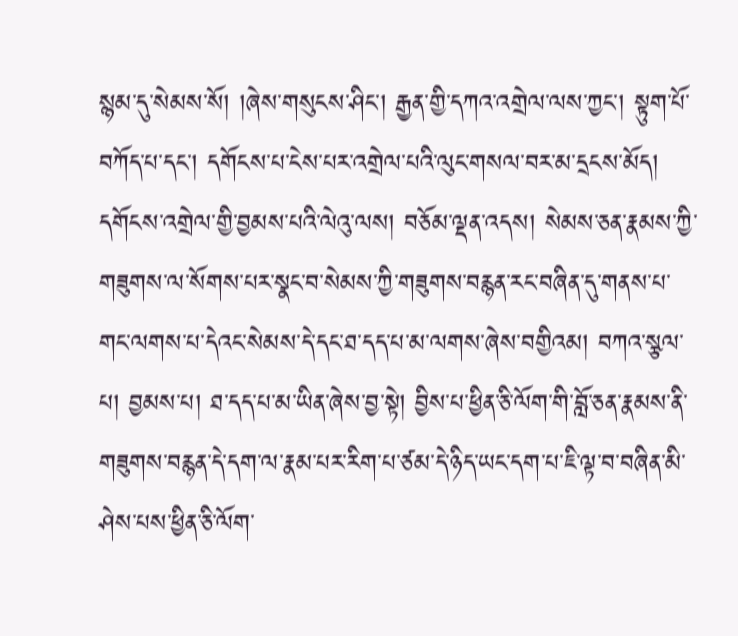སྙམ་དུ་སེམས་སོ། །ཞེས་གསུངས་ཤིང་། རྒྱན་གྱི་དཀའ་འགྲེལ་ལས་ཀྱང་། སྟུག་པོ་བཀོད་པ་དང་། དགོངས་པ་ངེས་པར་འགྲེལ་པའི་ལུང་གསལ་བར་མ་དྲངས་མོད། དགོངས་འགྲེལ་གྱི་བྱམས་པའི་ལེའུ་ལས། བཅོམ་ལྡན་འདས། སེམས་ཅན་རྣམས་ཀྱི་གཟུགས་ལ་སོགས་པར་སྣང་བ་སེམས་ཀྱི་གཟུགས་བརྙན་རང་བཞིན་དུ་གནས་པ་གང་ལགས་པ་དེའང་སེམས་དེ་དང་ཐ་དད་པ་མ་ལགས་ཞེས་བགྱིའམ། བཀའ་སྩལ་པ། བྱམས་པ། ཐ་དད་པ་མ་ཡིན་ཞེས་བྱ་སྟེ། བྱིས་པ་ཕྱིན་ཅི་ལོག་གི་བློ་ཅན་རྣམས་ནི་གཟུགས་བརྙན་དེ་དག་ལ་རྣམ་པར་རིག་པ་ཙམ་དེ་ཉིད་ཡང་དག་པ་ཇི་ལྟ་བ་བཞིན་མི་ཤེས་པས་ཕྱིན་ཅི་ལོག་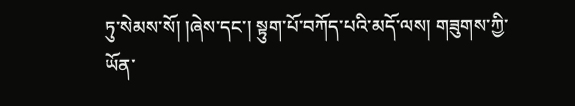ཏུ་སེམས་སོ། །ཞེས་དང་། སྟུག་པོ་བཀོད་པའི་མདོ་ལས། གཟུགས་ཀྱི་ཡོན་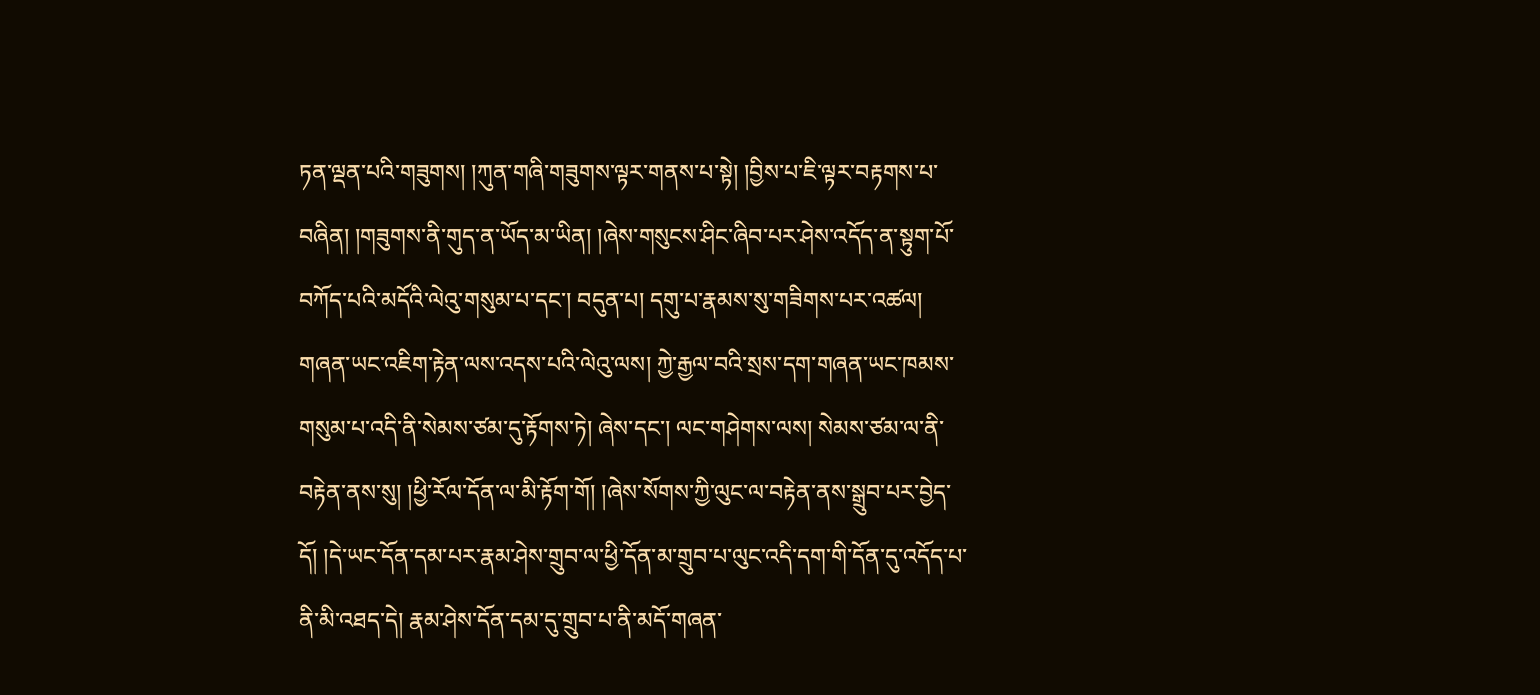ཏན་ལྡན་པའི་གཟུགས། །ཀུན་གཞི་གཟུགས་ལྟར་གནས་པ་སྟེ། །བྱིས་པ་ཇི་ལྟར་བརྟགས་པ་བཞིན། །གཟུགས་ནི་གུད་ན་ཡོད་མ་ཡིན། །ཞེས་གསུངས་ཤིང་ཞིབ་པར་ཤེས་འདོད་ན་སྟུག་པོ་བཀོད་པའི་མདོའི་ལེའུ་གསུམ་པ་དང་། བདུན་པ། དགུ་པ་རྣམས་སུ་གཟིགས་པར་འཚལ།
གཞན་ཡང་འཇིག་རྟེན་ལས་འདས་པའི་ལེའུ་ལས། ཀྱེ་རྒྱལ་བའི་སྲས་དག་གཞན་ཡང་ཁམས་གསུམ་པ་འདི་ནི་སེམས་ཙམ་དུ་རྟོགས་ཏེ། ཞེས་དང་། ལང་གཤེགས་ལས། སེམས་ཙམ་ལ་ནི་བརྟེན་ནས་སུ། །ཕྱི་རོལ་དོན་ལ་མི་རྟོག་གོ། །ཞེས་སོགས་ཀྱི་ལུང་ལ་བརྟེན་ནས་སྒྲུབ་པར་བྱེད་དོ། །དེ་ཡང་དོན་དམ་པར་རྣམ་ཤེས་གྲུབ་ལ་ཕྱི་དོན་མ་གྲུབ་པ་ལུང་འདི་དག་གི་དོན་དུ་འདོད་པ་ནི་མི་འཐད་དེ། རྣམ་ཤེས་དོན་དམ་དུ་གྲུབ་པ་ནི་མདོ་གཞན་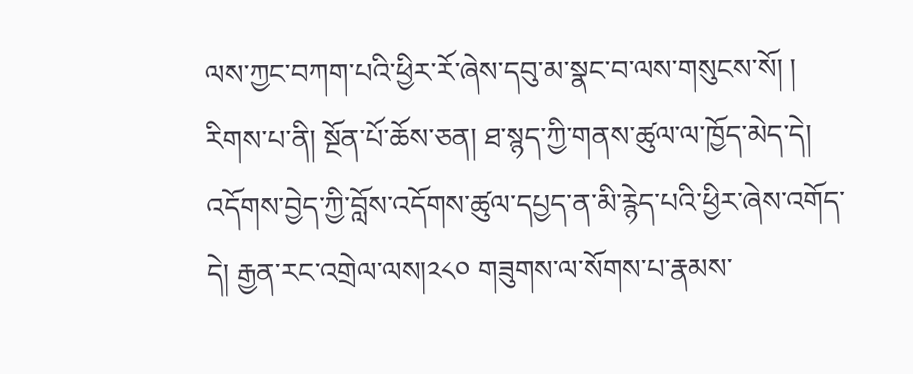ལས་ཀྱང་བཀག་པའི་ཕྱིར་རོ་ཞེས་དབུ་མ་སྣང་བ་ལས་གསུངས་སོ། །
རིགས་པ་ནི། སྔོན་པོ་ཆོས་ཅན། ཐ་སྙད་ཀྱི་གནས་ཚུལ་ལ་ཁྱོད་མེད་དེ། འདོགས་བྱེད་ཀྱི་བློས་འདོགས་ཚུལ་དཔྱད་ན་མི་རྙེད་པའི་ཕྱིར་ཞེས་འགོད་དེ། རྒྱན་རང་འགྲེལ་ལས།༢༨༠ གཟུགས་ལ་སོགས་པ་རྣམས་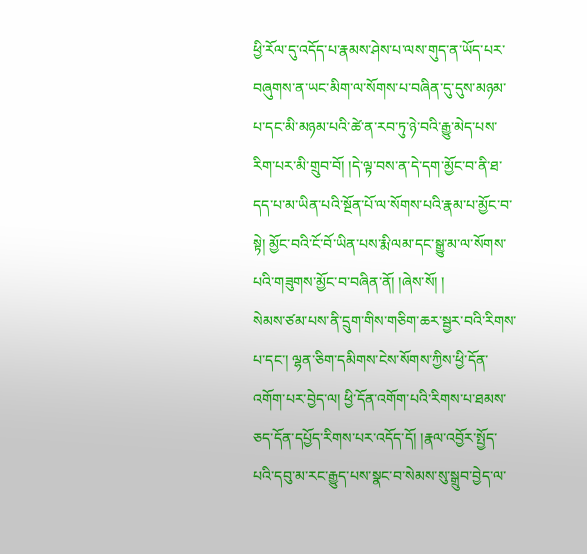ཕྱི་རོལ་དུ་འདོད་པ་རྣམས་ཤེས་པ་ལས་གུད་ན་ཡོད་པར་བཞུགས་ན་ཡང་མིག་ལ་སོགས་པ་བཞིན་དུ་དུས་མཉམ་པ་དང་མི་མཉམ་པའི་ཚེ་ན་རབ་ཏུ་ཉེ་བའི་རྒྱུ་མེད་པས་རིག་པར་མི་གྲུབ་བོ། །དེ་ལྟ་བས་ན་དེ་དག་མྱོང་བ་ནི་ཐ་དད་པ་མ་ཡིན་པའི་སྔོན་པོ་ལ་སོགས་པའི་རྣམ་པ་མྱོང་བ་སྟེ། མྱོང་བའི་ངོ་བོ་ཡིན་པས་རྨི་ལམ་དང་སྒྱུ་མ་ལ་སོགས་པའི་གཟུགས་མྱོང་བ་བཞིན་ནོ། །ཞེས་སོ། །
སེམས་ཙམ་པས་ནི་དྲུག་གིས་གཅིག་ཆར་སྦྱར་བའི་རིགས་པ་དང་། ལྷན་ཅིག་དམིགས་ངེས་སོགས་ཀྱིས་ཕྱི་དོན་འགོག་པར་བྱེད་ལ། ཕྱི་དོན་འགོག་པའི་རིགས་པ་ཐམས་ཅད་དོན་དཔྱོད་རིགས་པར་འདོད་དོ། །རྣལ་འབྱོར་སྤྱོད་པའི་དབུ་མ་རང་རྒྱུད་པས་སྣང་བ་སེམས་སུ་སྒྲུབ་བྱེད་ལ་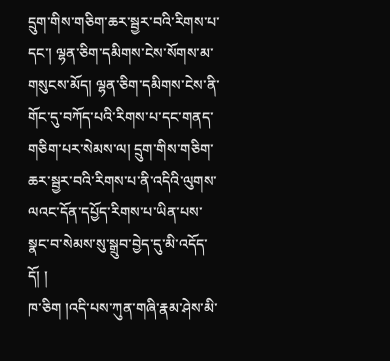དྲུག་གིས་གཅིག་ཆར་སྦྱར་བའི་རིགས་པ་དང་། ལྷན་ཅིག་དམིགས་ངེས་སོགས་མ་གསུངས་མོད། ལྷན་ཅིག་དམིགས་ངེས་ནི་གོང་དུ་བཀོད་པའི་རིགས་པ་དང་གནད་གཅིག་པར་སེམས་ལ། དྲུག་གིས་གཅིག་ཆར་སྦྱར་བའི་རིགས་པ་ནི་འདིའི་ལུགས་ལའང་དོན་དཔྱོད་རིགས་པ་ཡིན་པས་སྣང་བ་སེམས་སུ་སྒྲུབ་བྱེད་དུ་མི་འདོད་དོ། །
ཁ་ཅིག །འདི་པས་ཀུན་གཞི་རྣམ་ཤེས་མི་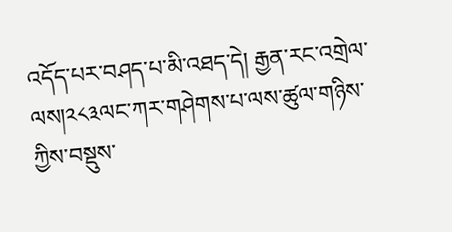འདོད་པར་བཤད་པ་མི་འཐད་དེ། རྒྱན་རང་འགྲེལ་ལས།༢༨༣ལང་ཀར་གཤེགས་པ་ལས་ཚུལ་གཉིས་ཀྱིས་བསྡུས་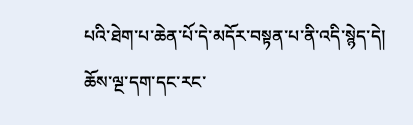པའི་ཐེག་པ་ཆེན་པོ་དེ་མདོར་བསྟན་པ་ནི་འདི་སྙེད་དེ། ཆོས་ལྔ་དག་དང་རང་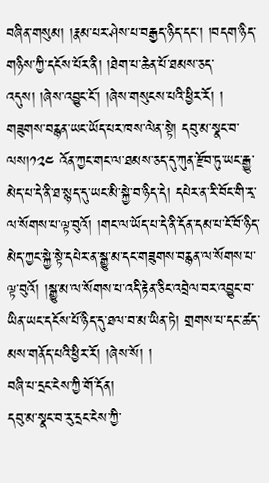བཞིན་གསུམ། །རྣམ་པར་ཤེས་པ་བརྒྱད་ཉིད་དང་། །བདག་ཉིད་གཉིས་ཀྱི་དངོས་པོར་ནི། །ཐེག་པ་ཆེན་པོ་ཐམས་ཅད་འདུས། །ཞེས་འབྱུང་ངོ་། །ཞེས་གསུངས་པའི་ཕྱིར་རོ། །
གཟུགས་བརྙན་ཡང་ཡོད་པར་ཁས་ལེན་སྟེ། དབུ་མ་སྣང་བ་ལས།༡༢༤ འོན་ཀྱང་གང་ལ་ཐམས་ཅད་དུ་ཀུན་རྫོབ་ཏུ་ཡང་རྒྱུ་མེད་པ་དེ་ནི་ཐ་སྙད་དུ་ཡང་མི་སྐྱེ་བ་ཉིད་དེ། དཔེར་ན་རི་བོང་གི་རྭ་ལ་སོགས་པ་ལྟ་བུའོ། །གང་ལ་ཡོད་པ་དེ་ནི་དོན་དམ་པ་ངོ་བོ་ཉིད་མེད་ཀྱང་སྐྱེ་སྟེ་དཔེར་ན་སྒྱུ་མ་དང་གཟུགས་བརྙན་ལ་སོགས་པ་ལྟ་བུའོ། །སྒྱུ་མ་ལ་སོགས་པ་འདི་རྟེན་ཅིང་འབྲེལ་བར་འབྱུང་བ་ཡིན་ཡང་དངོས་པོ་ཉིད་དུ་ཐལ་བ་མ་ཡིན་ཏེ། གྲགས་པ་དང་ཚད་མས་གནོད་པའི་ཕྱིར་རོ། །ཞེས་སོ། །
བཞི་པ་དྲང་ངེས་ཀྱི་གོ་དོན།
དབུ་མ་སྣང་བ་རུ་དྲང་ངེས་ཀྱི་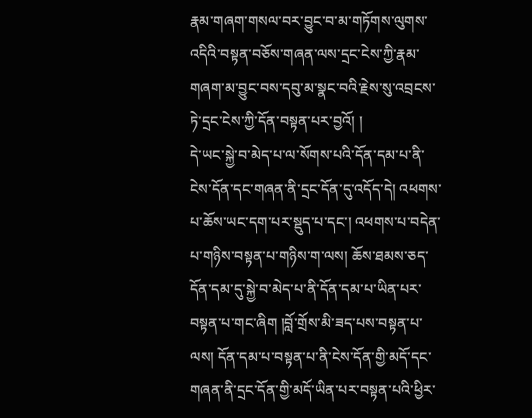རྣམ་གཞག་གསལ་བར་བྱུང་བ་མ་གཏོགས་ལུགས་འདིའི་བསྟན་བཅོས་གཞན་ལས་དྲང་ངེས་ཀྱི་རྣམ་གཞག་མ་བྱུང་བས་དབུ་མ་སྣང་བའི་རྗེས་སུ་འབྲངས་ཏེ་དྲང་ངེས་ཀྱི་དོན་བསྟན་པར་བྱའོ། །
དེ་ཡང་སྐྱེ་བ་མེད་པ་ལ་སོགས་པའི་དོན་དམ་པ་ནི་ངེས་དོན་དང་གཞན་ནི་དྲང་དོན་དུ་འདོད་དེ། འཕགས་པ་ཆོས་ཡང་དག་པར་སྡུད་པ་དང་། འཕགས་པ་བདེན་པ་གཉིས་བསྟན་པ་གཉིས་ག་ལས། ཆོས་ཐམས་ཅད་དོན་དམ་དུ་སྐྱེ་བ་མེད་པ་ནི་དོན་དམ་པ་ཡིན་པར་བསྟན་པ་གང་ཞིག །བློ་གྲོས་མི་ཟད་པས་བསྟན་པ་ལས། དོན་དམ་པ་བསྟན་པ་ནི་ངེས་དོན་གྱི་མདོ་དང་གཞན་ནི་དྲང་དོན་གྱི་མདོ་ཡིན་པར་བསྟན་པའི་ཕྱིར་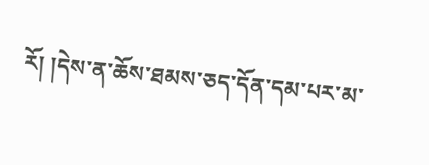རོ། །དེས་ན་ཆོས་ཐམས་ཅད་དོན་དམ་པར་མ་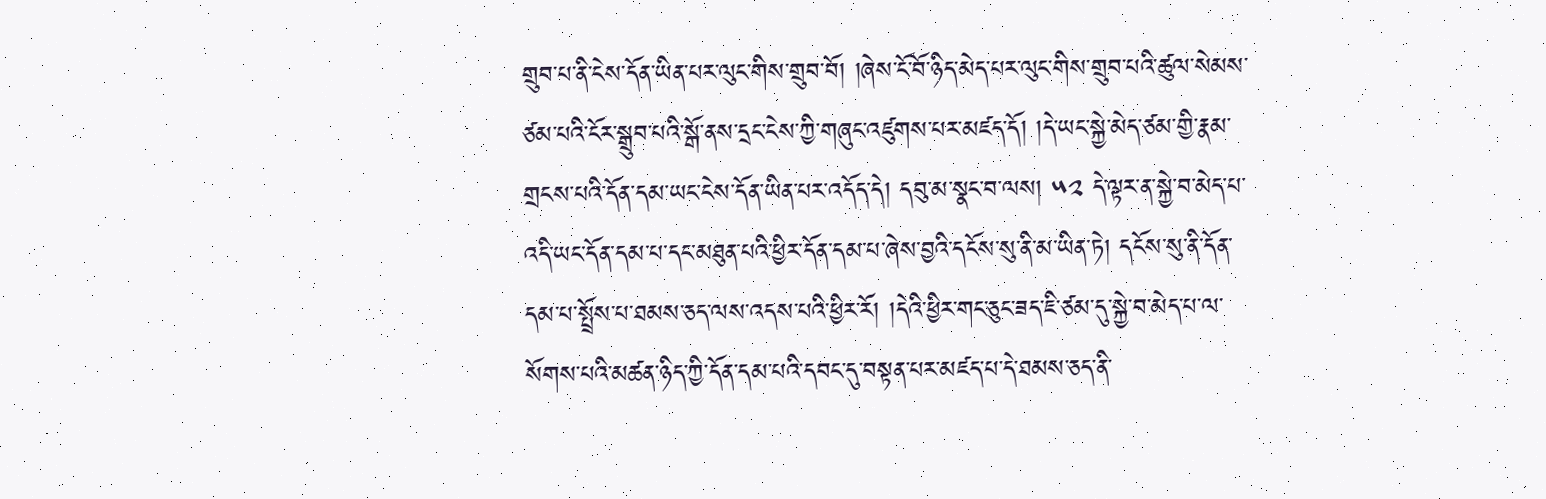གྲུབ་པ་ནི་ངེས་དོན་ཡིན་པར་ལུང་གིས་གྲུབ་བོ། །ཞེས་ངོ་བོ་ཉིད་མེད་པར་ལུང་གིས་གྲུབ་པའི་ཚུལ་སེམས་ཙམ་པའི་ངོར་སྒྲུབ་པའི་སྒོ་ནས་དྲང་ངེས་ཀྱི་གཞུང་འཛུགས་པར་མཛད་དོ། །དེ་ཡང་སྐྱེ་མེད་ཙམ་གྱི་རྣམ་གྲངས་པའི་དོན་དམ་ཡང་ངེས་དོན་ཡིན་པར་འདོད་དེ། དབུ་མ་སྣང་བ་ལས། ༥༢ དེ་ལྟར་ན་སྐྱེ་བ་མེད་པ་འདི་ཡང་དོན་དམ་པ་དང་མཐུན་པའི་ཕྱིར་དོན་དམ་པ་ཞེས་བྱའི་དངོས་སུ་ནི་མ་ཡིན་ཏེ། དངོས་སུ་ནི་དོན་དམ་པ་སྤྲོས་པ་ཐམས་ཅད་ལས་འདས་པའི་ཕྱིར་རོ། །དེའི་ཕྱིར་གང་ཅུང་ཟད་ཇི་ཙམ་དུ་སྐྱེ་བ་མེད་པ་ལ་སོགས་པའི་མཚན་ཉིད་ཀྱི་དོན་དམ་པའི་དབང་དུ་བསྟན་པར་མཛད་པ་དེ་ཐམས་ཅད་ནི་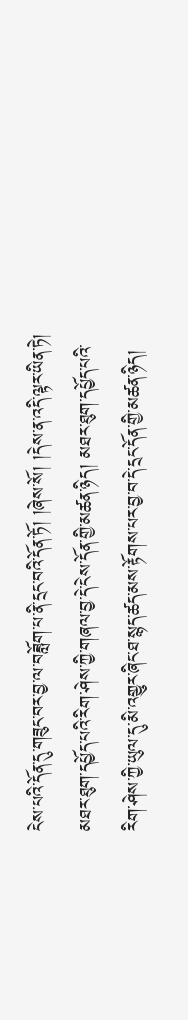ངེས་པའི་དོན་དུ་གཟུང་བར་བྱ་ལ་བཟློག་པ་ནི་དྲང་བའི་དོན་ཏོ། །ཞེས་སོ། །དེས་ན་འདི་ལྟར་ཡིན་ཏེ། མཐར་ཐུག་དཔྱོད་པའི་རིག་ཤེས་ཀྱི་གཞལ་བྱ་དེ་ངེས་དོན་གྱི་མཚན་ཉིད། མཐར་ཐུག་དཔྱོད་པའི་རིག་ཤེས་ཀྱི་ཡུལ་དུ་མི་འགྱུར་ཞིང་ཐ་སྙད་ཚད་མས་རྟོགས་པར་བྱ་བ་དེ་དྲང་དོན་གྱི་མཚན་ཉིད།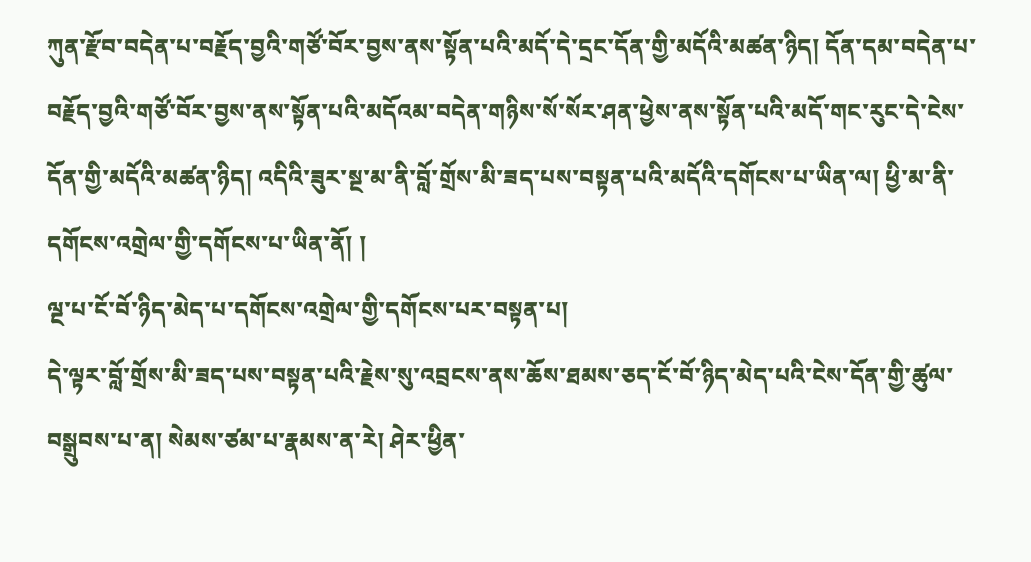ཀུན་རྫོབ་བདེན་པ་བརྗོད་བྱའི་གཙོ་བོར་བྱས་ནས་སྟོན་པའི་མདོ་དེ་དྲང་དོན་གྱི་མདོའི་མཚན་ཉིད། དོན་དམ་བདེན་པ་བརྗོད་བྱའི་གཙོ་བོར་བྱས་ནས་སྟོན་པའི་མདོའམ་བདེན་གཉིས་སོ་སོར་ཤན་ཕྱེས་ནས་སྟོན་པའི་མདོ་གང་རུང་དེ་ངེས་དོན་གྱི་མདོའི་མཚན་ཉིད། འདིའི་ཟུར་སྔ་མ་ནི་བློ་གྲོས་མི་ཟད་པས་བསྟན་པའི་མདོའི་དགོངས་པ་ཡིན་ལ། ཕྱི་མ་ནི་དགོངས་འགྲེལ་གྱི་དགོངས་པ་ཡིན་ནོ། །
ལྔ་པ་ངོ་བོ་ཉིད་མེད་པ་དགོངས་འགྲེལ་གྱི་དགོངས་པར་བསྟན་པ།
དེ་ལྟར་བློ་གྲོས་མི་ཟད་པས་བསྟན་པའི་རྗེས་སུ་འབྲངས་ནས་ཆོས་ཐམས་ཅད་ངོ་བོ་ཉིད་མེད་པའི་ངེས་དོན་གྱི་ཚུལ་བསྒྲུབས་པ་ན། སེམས་ཙམ་པ་རྣམས་ན་རེ། ཤེར་ཕྱིན་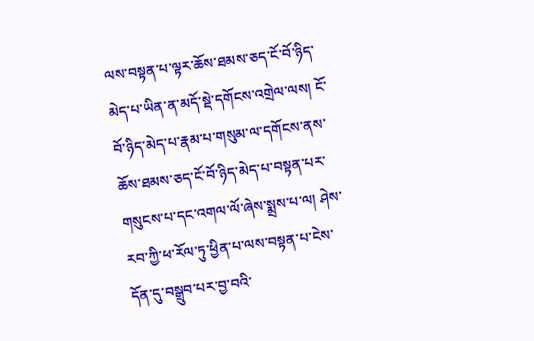ལས་བསྟན་པ་ལྟར་ཆོས་ཐམས་ཅད་ངོ་བོ་ཉིད་མེད་པ་ཡིན་ན་མདོ་སྡེ་དགོངས་འགྲེལ་ལས། ངོ་བོ་ཉིད་མེད་པ་རྣམ་པ་གསུམ་ལ་དགོངས་ནས་ཆོས་ཐམས་ཅད་ངོ་བོ་ཉིད་མེད་པ་བསྟན་པར་གསུངས་པ་དང་འགལ་ལོ་ཞེས་སྨྲས་པ་ལ། ཤེས་རབ་ཀྱི་ཕ་རོལ་ཏུ་ཕྱིན་པ་ལས་བསྟན་པ་ངེས་དོན་དུ་བསྒྲུབ་པར་བྱ་བའི་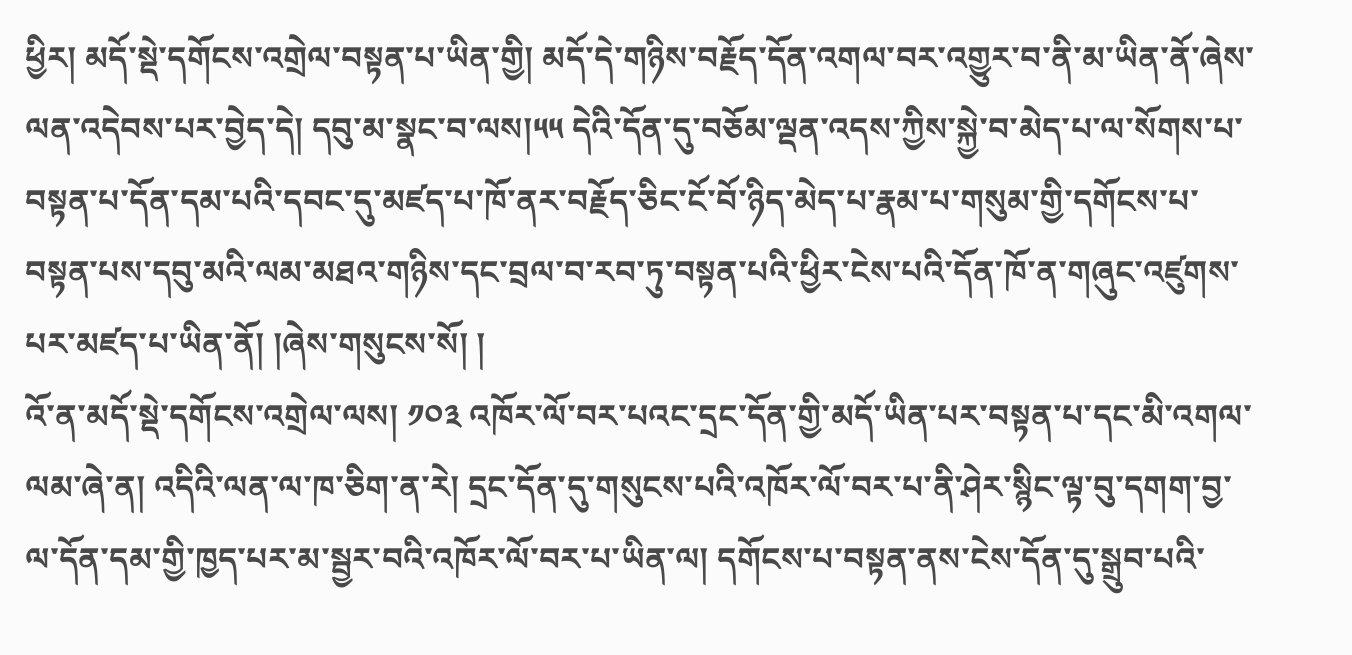ཕྱིར། མདོ་སྡེ་དགོངས་འགྲེལ་བསྟན་པ་ཡིན་གྱི། མདོ་དེ་གཉིས་བརྗོད་དོན་འགལ་བར་འགྱུར་བ་ནི་མ་ཡིན་ནོ་ཞེས་ལན་འདེབས་པར་བྱེད་དེ། དབུ་མ་སྣང་བ་ལས།༥༥ དེའི་དོན་དུ་བཅོམ་ལྡན་འདས་ཀྱིས་སྐྱེ་བ་མེད་པ་ལ་སོགས་པ་བསྟན་པ་དོན་དམ་པའི་དབང་དུ་མཛད་པ་ཁོ་ནར་བརྗོད་ཅིང་ངོ་བོ་ཉིད་མེད་པ་རྣམ་པ་གསུམ་གྱི་དགོངས་པ་བསྟན་པས་དབུ་མའི་ལམ་མཐའ་གཉིས་དང་བྲལ་བ་རབ་ཏུ་བསྟན་པའི་ཕྱིར་ངེས་པའི་དོན་ཁོ་ན་གཞུང་འཛུགས་པར་མཛད་པ་ཡིན་ནོ། །ཞེས་གསུངས་སོ། །
འོ་ན་མདོ་སྡེ་དགོངས་འགྲེལ་ལས། ༡༠༣ འཁོར་ལོ་བར་པའང་དྲང་དོན་གྱི་མདོ་ཡིན་པར་བསྟན་པ་དང་མི་འགལ་ལམ་ཞེ་ན། འདིའི་ལན་ལ་ཁ་ཅིག་ན་རེ། དྲང་དོན་དུ་གསུངས་པའི་འཁོར་ལོ་བར་པ་ནི་ཤེར་སྙིང་ལྟ་བུ་དགག་བྱ་ལ་དོན་དམ་གྱི་ཁྱད་པར་མ་སྦྱར་བའི་འཁོར་ལོ་བར་པ་ཡིན་ལ། དགོངས་པ་བསྟན་ནས་ངེས་དོན་དུ་སྒྲུབ་པའི་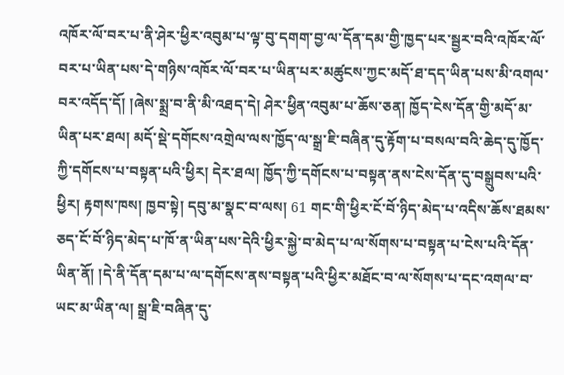འཁོར་ལོ་བར་པ་ནི་ཤེར་ཕྱིར་འབུམ་པ་ལྟ་བུ་དགག་བྱ་ལ་དོན་དམ་གྱི་ཁྱད་པར་སྦྱར་བའི་འཁོར་ལོ་བར་པ་ཡིན་པས་དེ་གཉིས་འཁོར་ལོ་བར་པ་ཡིན་པར་མཚུངས་ཀྱང་མདོ་ཐ་དད་ཡིན་པས་མི་འགལ་བར་འདོད་དོ། །ཞེས་སྨྲ་བ་ནི་མི་འཐད་དེ། ཤེར་ཕྱིན་འབུམ་པ་ཆོས་ཅན། ཁྱོད་ངེས་དོན་གྱི་མདོ་མ་ཡིན་པར་ཐལ། མདོ་སྡེ་དགོངས་འགྲེལ་ལས་ཁྱོད་ལ་སྒྲ་ཇི་བཞིན་དུ་རྟོག་པ་བསལ་བའི་ཆེད་དུ་ཁྱོད་ཀྱི་དགོངས་པ་བསྟན་པའི་ཕྱིར། དེར་ཐལ། ཁྱོད་ཀྱི་དགོངས་པ་བསྟན་ནས་ངེས་དོན་དུ་བསྒྲུབས་པའི་ཕྱིར། རྟགས་ཁས། ཁྱབ་སྟེ། དབུ་མ་སྣང་བ་ལས། 61 གང་གི་ཕྱིར་ངོ་བོ་ཉིད་མེད་པ་འདིས་ཆོས་ཐམས་ཅད་ངོ་བོ་ཉིད་མེད་པ་ཁོ་ན་ཡིན་པས་དེའི་ཕྱིར་སྐྱེ་བ་མེད་པ་ལ་སོགས་པ་བསྟན་པ་ངེས་པའི་དོན་ཡིན་ནོ། །དེ་ནི་དོན་དམ་པ་ལ་དགོངས་ནས་བསྟན་པའི་ཕྱིར་མཐོང་བ་ལ་སོགས་པ་དང་འགལ་བ་ཡང་མ་ཡིན་ལ། སྒྲ་ཇི་བཞིན་དུ་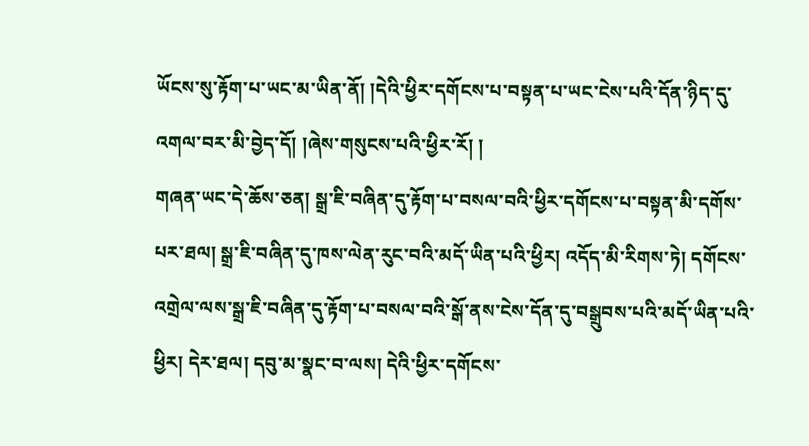ཡོངས་སུ་རྟོག་པ་ཡང་མ་ཡིན་ནོ། །དེའི་ཕྱིར་དགོངས་པ་བསྟན་པ་ཡང་ངེས་པའི་དོན་ཉིད་དུ་འགལ་བར་མི་བྱེད་དོ། །ཞེས་གསུངས་པའི་ཕྱིར་རོ། །
གཞན་ཡང་དེ་ཆོས་ཅན། སྒྲ་ཇི་བཞིན་དུ་རྟོག་པ་བསལ་བའི་ཕྱིར་དགོངས་པ་བསྟན་མི་དགོས་པར་ཐལ། སྒྲ་ཇི་བཞིན་དུ་ཁས་ལེན་རུང་བའི་མདོ་ཡིན་པའི་ཕྱིར། འདོད་མི་རིགས་ཏེ། དགོངས་འགྲེལ་ལས་སྒྲ་ཇི་བཞིན་དུ་རྟོག་པ་བསལ་བའི་སྒོ་ནས་ངེས་དོན་དུ་བསྒྲུབས་པའི་མདོ་ཡིན་པའི་ཕྱིར། དེར་ཐལ། དབུ་མ་སྣང་བ་ལས། དེའི་ཕྱིར་དགོངས་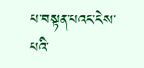པ་བསྟན་པའང་ངེས་པའི་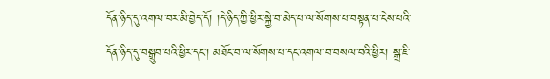དོན་ཉིད་དུ་འགལ་བར་མི་བྱེད་དོ། །དེ་ཉིད་ཀྱི་ཕྱིར་སྐྱེ་བ་མེད་པ་ལ་སོགས་པ་བསྟན་པ་ངེས་པའི་དོན་ཉིད་དུ་བསྒྲུབ་པའི་ཕྱིར་དང་། མཐོང་བ་ལ་སོགས་པ་དང་འགལ་བ་བསལ་བའི་ཕྱིར། སྒྲ་ཇི་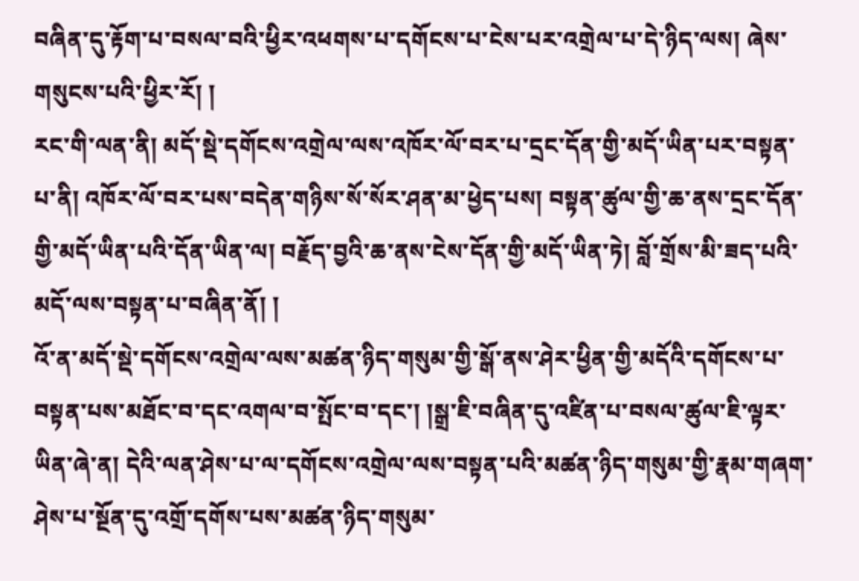བཞིན་དུ་རྟོག་པ་བསལ་བའི་ཕྱིར་འཕགས་པ་དགོངས་པ་ངེས་པར་འགྲེལ་པ་དེ་ཉིད་ལས། ཞེས་གསུངས་པའི་ཕྱིར་རོ། །
རང་གི་ལན་ནི། མདོ་སྡེ་དགོངས་འགྲེལ་ལས་འཁོར་ལོ་བར་པ་དྲང་དོན་གྱི་མདོ་ཡིན་པར་བསྟན་པ་ནི། འཁོར་ལོ་བར་པས་བདེན་གཉིས་སོ་སོར་ཤན་མ་ཕྱེད་པས། བསྟན་ཚུལ་གྱི་ཆ་ནས་དྲང་དོན་གྱི་མདོ་ཡིན་པའི་དོན་ཡིན་ལ། བརྗོད་བྱའི་ཆ་ནས་ངེས་དོན་གྱི་མདོ་ཡིན་ཏེ། བློ་གྲོས་མི་ཟད་པའི་མདོ་ལས་བསྟན་པ་བཞིན་ནོ། །
འོ་ན་མདོ་སྡེ་དགོངས་འགྲེལ་ལས་མཚན་ཉིད་གསུམ་གྱི་སྒོ་ནས་ཤེར་ཕྱིན་གྱི་མདོའི་དགོངས་པ་བསྟན་པས་མཐོང་བ་དང་འགལ་བ་སྤོང་བ་དང་། །སྒྲ་ཇི་བཞིན་དུ་འཛིན་པ་བསལ་ཚུལ་ཇི་ལྟར་ཡིན་ཞེ་ན། དེའི་ལན་ཤེས་པ་ལ་དགོངས་འགྲེལ་ལས་བསྟན་པའི་མཚན་ཉིད་གསུམ་གྱི་རྣམ་གཞག་ཤེས་པ་སྔོན་དུ་འགྲོ་དགོས་པས་མཚན་ཉིད་གསུམ་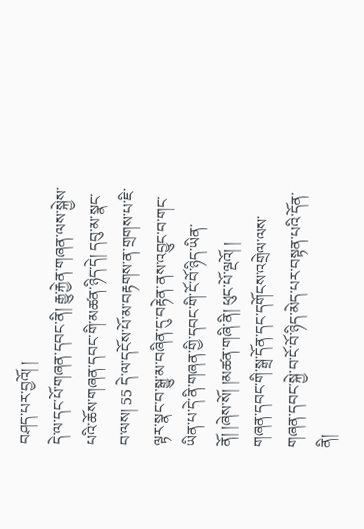བཤད་པར་བྱའོ། །
དེ་ལ་དང་པོ་གཞན་དབང་ནི། རྒྱུ་རྐྱེན་གཞན་ལས་སྐྱེས་པའི་ཆོས་གཞན་དབང་གི་མཚན་ཉིད་དེ། དབུ་མ་སྣང་བ་ལས། 55 དེ་ལ་དངོས་པོ་མ་བརྟགས་ན་གྲགས་པ་ཇི་ལྟར་སྣང་བ་སྒྱུ་མ་བཞིན་དུ་བརྟེན་ནས་འབྱུང་བ་གང་ཡིན་པ་དེ་ནི་གཞན་གྱི་དབང་གི་ངོ་བོ་ཉིད་ཡིན་ནོ། །ཞེས་སོ། །མཚན་གཞི་ནི། ཕུང་པོ་ལྔའོ། །
གཞན་དབང་གི་སྒྲ་དོན་དང་དགོངས་འགྲེལ་ལས་གཞན་དབང་སྐྱེ་བ་ངོ་བོ་ཉིད་མེད་པར་བསྟན་པའི་དོན་ནི།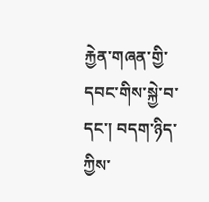རྐྱེན་གཞན་གྱི་དབང་གིས་སྐྱེ་བ་དང་། བདག་ཉིད་ཀྱིས་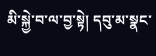མི་སྐྱེ་བ་ལ་བྱ་སྟེ། དབུ་མ་སྣང་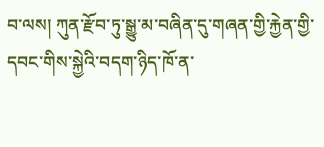བ་ལས། ཀུན་རྫོབ་ཏུ་སྒྱུ་མ་བཞིན་དུ་གཞན་གྱི་རྐྱེན་གྱི་དབང་གིས་སྐྱེའི་བདག་ཉིད་ཁོ་ན་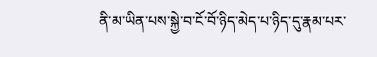ནི་མ་ཡིན་པས་སྐྱེ་བ་ངོ་བོ་ཉིད་མེད་པ་ཉིད་དུ་རྣམ་པར་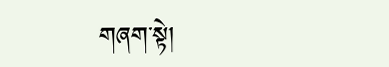གཞག་སྟེ།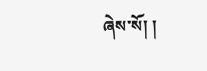ཞེས་སོ། །